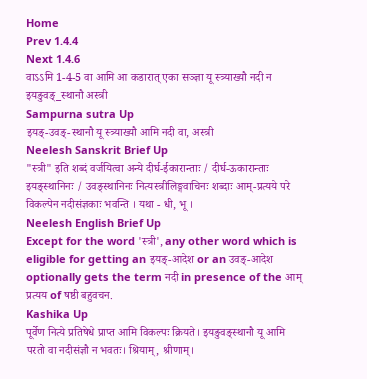Home
Prev 1.4.4
Next 1.4.6
वाऽऽमि 1-4-5 वा आमि आ कडारात् एका सञ्ज्ञा यू स्त्र्याख्यौ नदी न इयङुवङ्_स्थानौ अस्त्री
Sampurna sutra Up
इयङ्-उवङ्-स्थानौ यू स्त्र्याख्यौ आमि नदी वा, अस्त्री
Neelesh Sanskrit Brief Up
"स्त्री" इति शब्दं वर्जयित्वा अन्ये दीर्घ-ईकारान्ताः / दीर्घ-ऊकारान्ताः इयङ्स्थानिनः / उवङ्स्थानिनः नित्यस्त्रीलिङ्गवाचिनः शब्दाः आम्-प्रत्यये परे विकल्पेन नदीसंज्ञकाः भवन्ति । यथा - धी, भू ।
Neelesh English Brief Up
Except for the word 'स्त्री', any other word which is eligible for getting an इयङ्-आदेश or an उवङ्-आदेश optionally gets the term नदी in presence of the आम् प्रत्यय of षष्ठी बहुवचन.
Kashika Up
पूर्वेण नित्ये प्रतिषेधे प्राप्त आमि विकल्पः क्रियते। इयङुवङ्स्थानौ यू आमि परतो वा नदीसंज्ञौ न भवतः। श्रियाम्, श्रीणाम्।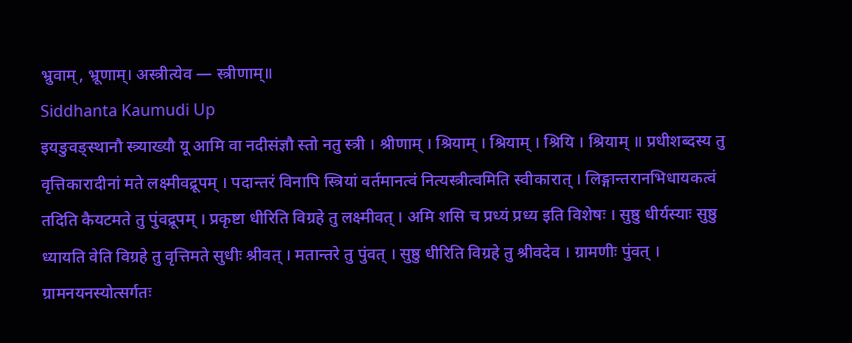भ्रुवाम्, भ्रूणाम्। अस्त्रीत्येव — स्त्रीणाम्॥
Siddhanta Kaumudi Up
इयङुवङ्स्थानौ स्त्र्याख्यौ यू आमि वा नदीसंज्ञौ स्तो नतु स्त्री । श्रीणाम् । श्रियाम् । श्रियाम् । श्रियि । श्रियाम् ॥ प्रधीशब्दस्य तु वृत्तिकारादीनां मते लक्ष्मीवद्रूपम् । पदान्तरं विनापि स्त्रियां वर्तमानत्वं नित्यस्त्रीत्वमिति स्वीकारात् । लिङ्गान्तरानभिधायकत्वं तदिति कैयटमते तु पुंवद्रूपम् । प्रकृष्टा धीरिति विग्रहे तु लक्ष्मीवत् । अमि शसि च प्रध्यं प्रध्य इति विशेषः । सुष्ठु धीर्यस्याः सुष्ठु ध्यायति वेति विग्रहे तु वृत्तिमते सुधीः श्रीवत् । मतान्तरे तु पुंवत् । सुष्ठु धीरिति विग्रहे तु श्रीवदेव । ग्रामणीः पुंवत् । ग्रामनयनस्योत्सर्गतः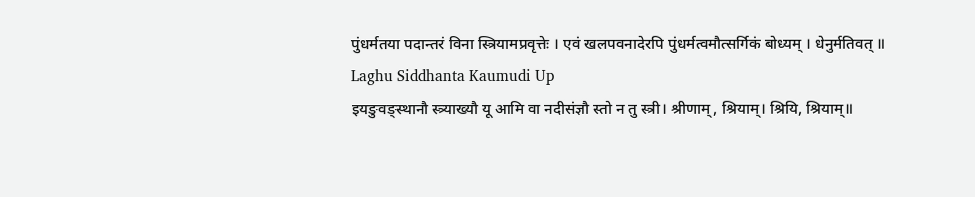पुंधर्मतया पदान्तरं विना स्त्रियामप्रवृत्तेः । एवं खलपवनादेरपि पुंधर्मत्वमौत्सर्गिकं बोध्यम् । धेनुर्मतिवत् ॥
Laghu Siddhanta Kaumudi Up
इयङुवङ्स्थानौ स्त्र्याख्यौ यू आमि वा नदीसंज्ञौ स्तो न तु स्त्री। श्रीणाम्, श्रियाम्। श्रियि, श्रियाम्॥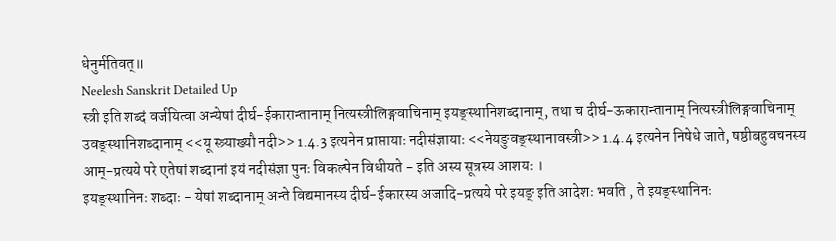धेनुर्मतिवत्॥
Neelesh Sanskrit Detailed Up
स्त्री इति शब्दं वर्जयित्वा अन्येषां दीर्घ-ईकारान्तानाम् नित्यस्त्रीलिङ्गवाचिनाम् इयङ्स्थानिशब्दानाम्, तथा च दीर्घ-ऊकारान्तानाम् नित्यस्त्रीलिङ्गवाचिनाम् उवङ्स्थानिशब्दानाम् <<यू स्त्र्याख्यौ नदी>> 1.4.3 इत्यनेन प्राप्तायाः नदीसंज्ञायाः <<नेयङुवङ्स्थानावस्त्री>> 1.4.4 इत्यनेन निषेधे जाते, षष्ठीबहुवचनस्य आम्-प्रत्यये परे एतेषां शब्दानां इयं नदीसंज्ञा पुनः विकल्पेन विधीयते - इति अस्य सूत्रस्य आशयः ।
इयङ्स्थानिनः शब्दाः - येषां शब्दानाम् अन्ते विद्यमानस्य दीर्घ-ईकारस्य अजादि-प्रत्यये परे इयङ् इति आदेशः भवति , ते इयङ्स्थानिनः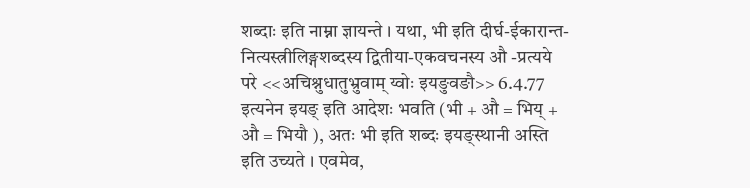शब्दाः इति नाम्ना ज्ञायन्ते । यथा, भी इति दीर्घ-ईकारान्त-नित्यस्त्रीलिङ्गशब्दस्य द्वितीया-एकवचनस्य औ -प्रत्यये परे <<अचिश्नुधातुभ्रुवाम् य्वोः इयङुवङौ>> 6.4.77 इत्यनेन इयङ् इति आदेशः भवति (भी + औ = भिय् + औ = भियौ ), अतः भी इति शब्दः इयङ्स्थानी अस्ति इति उच्यते । एवमेव,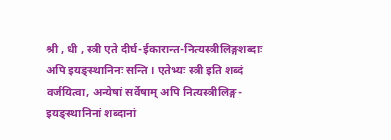श्री , धी , स्त्री एते दीर्घ-ईकारान्त-नित्यस्त्रीलिङ्गशब्दाः अपि इयङ्स्थानिनः सन्ति । एतेभ्यः स्त्री इति शब्दं वर्जयित्वा, अन्येषां सर्वेषाम् अपि नित्यस्त्रीलिङ्ग-इयङ्स्थानिनां शब्दानां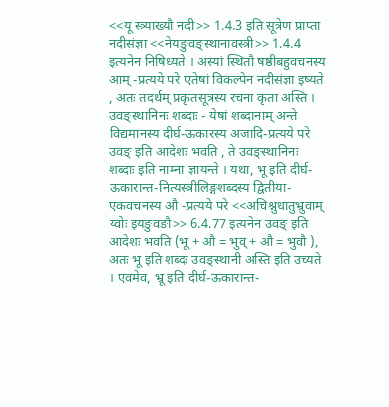<<यू स्त्र्याख्यौ नदी>> 1.4.3 इति सूत्रेण प्राप्ता नदीसंज्ञा <<नेयङुवङ्स्थानावस्त्री>> 1.4.4 इत्यनेन निषिध्यते । अस्यां स्थितौ षष्ठीबहुवचनस्य आम् -प्रत्यये परे एतेषां विकल्पेन नदीसंज्ञा इष्यते , अतः तदर्थम् प्रकृतसूत्रस्य रचना कृता अस्ति ।
उवङ्स्थानिनः शब्दाः - येषां शब्दानाम् अन्ते विद्यमानस्य दीर्घ-ऊकारस्य अजादि-प्रत्यये परे उवङ् इति आदेशः भवति , ते उवङ्स्थानिनः शब्दाः इति नाम्ना ज्ञायन्ते । यथा, भू इति दीर्घ-ऊकारान्त-नित्यस्त्रीलिङ्गशब्दस्य द्वितीया-एकवचनस्य औ -प्रत्यये परे <<अचिश्नुधातुभ्रुवाम् य्वोः इयङुवङौ>> 6.4.77 इत्यनेन उवङ् इति आदेशः भवति (भू + औ = भुव् + औ = भुवौ ), अतः भू इति शब्दः उवङ्स्थानी अस्ति इति उच्यते । एवमेव, भ्रू इति दीर्घ-ऊकारान्त-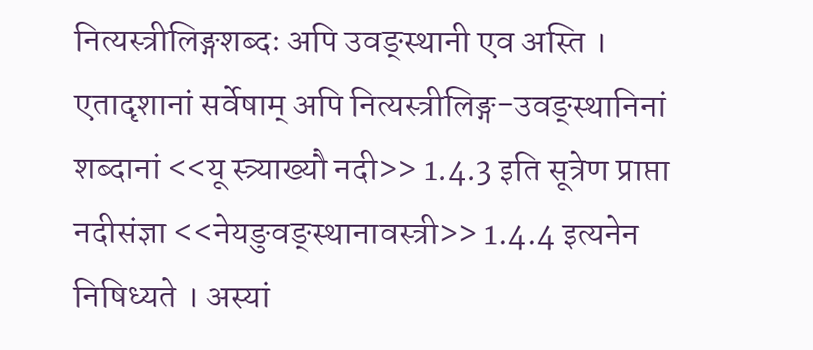नित्यस्त्रीलिङ्गशब्दः अपि उवङ्स्थानी एव अस्ति । एतादृशानां सर्वेषाम् अपि नित्यस्त्रीलिङ्ग-उवङ्स्थानिनां शब्दानां <<यू स्त्र्याख्यौ नदी>> 1.4.3 इति सूत्रेण प्राप्ता नदीसंज्ञा <<नेयङुवङ्स्थानावस्त्री>> 1.4.4 इत्यनेन निषिध्यते । अस्यां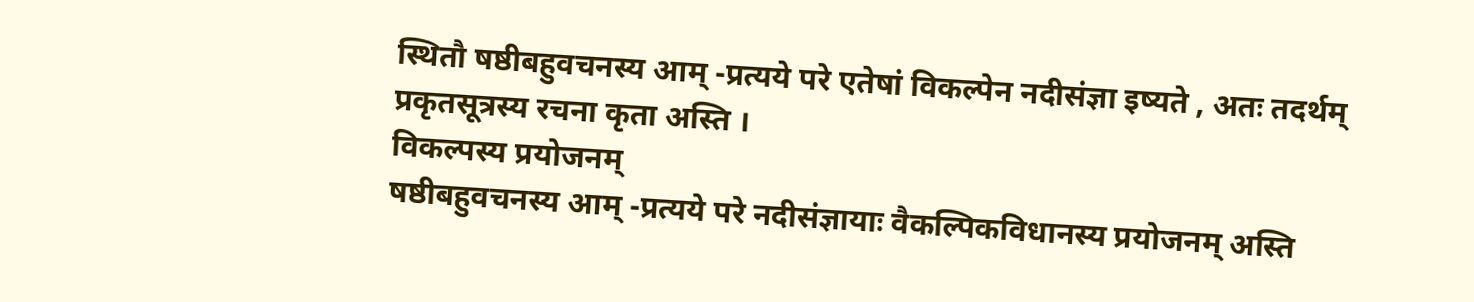स्थितौ षष्ठीबहुवचनस्य आम् -प्रत्यये परे एतेषां विकल्पेन नदीसंज्ञा इष्यते , अतः तदर्थम् प्रकृतसूत्रस्य रचना कृता अस्ति ।
विकल्पस्य प्रयोजनम्
षष्ठीबहुवचनस्य आम् -प्रत्यये परे नदीसंज्ञायाः वैकल्पिकविधानस्य प्रयोजनम् अस्ति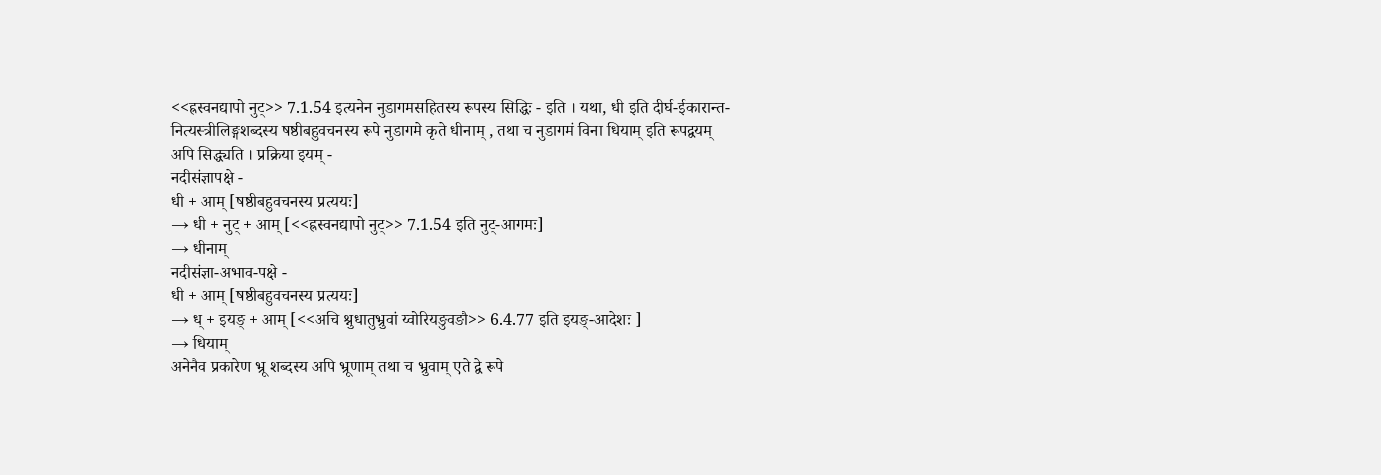<<ह्रस्वनद्यापो नुट्>> 7.1.54 इत्यनेन नुडागमसहितस्य रूपस्य सिद्धिः - इति । यथा, धी इति दीर्घ-ईकारान्त-नित्यस्त्रीलिङ्गशब्दस्य षष्ठीबहुवचनस्य रूपे नुडागमे कृते धीनाम् , तथा च नुडागमं विना धियाम् इति रूपद्वयम् अपि सिद्ध्यति । प्रक्रिया इयम् -
नदीसंज्ञापक्षे -
धी + आम् [षष्ठीबहुवचनस्य प्रत्ययः]
→ धी + नुट् + आम् [<<ह्रस्वनद्यापो नुट्>> 7.1.54 इति नुट्-आगमः]
→ धीनाम्
नदीसंज्ञा-अभाव-पक्षे -
धी + आम् [षष्ठीबहुवचनस्य प्रत्ययः]
→ ध् + इयङ् + आम् [<<अचि श्नुधातुभ्रुवां य्वोरियङुवङौ>> 6.4.77 इति इयङ्-आदेशः ]
→ धियाम्
अनेनैव प्रकारेण भ्रू शब्दस्य अपि भ्रूणाम् तथा च भ्रुवाम् एते द्वे रूपे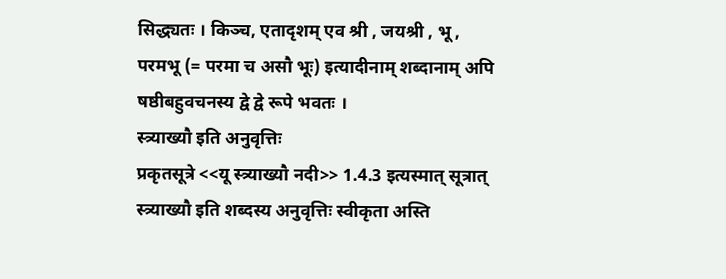सिद्ध्यतः । किञ्च, एतादृशम् एव श्री , जयश्री , भू , परमभू (= परमा च असौ भूः) इत्यादीनाम् शब्दानाम् अपि षष्ठीबहुवचनस्य द्वे द्वे रूपे भवतः ।
स्त्र्याख्यौ इति अनुवृत्तिः
प्रकृतसूत्रे <<यू स्त्र्याख्यौ नदी>> 1.4.3 इत्यस्मात् सूत्रात् स्त्र्याख्यौ इति शब्दस्य अनुवृत्तिः स्वीकृता अस्ति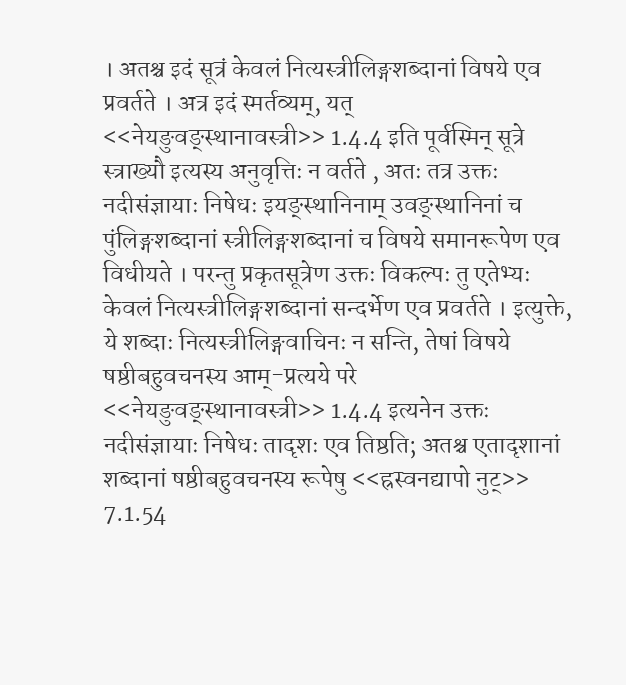। अतश्च इदं सूत्रं केवलं नित्यस्त्रीलिङ्गशब्दानां विषये एव प्रवर्तते । अत्र इदं स्मर्तव्यम्, यत् <<नेयङुवङ्स्थानावस्त्री>> 1.4.4 इति पूर्वस्मिन् सूत्रे स्त्राख्यौ इत्यस्य अनुवृत्तिः न वर्तते , अतः तत्र उक्तः नदीसंज्ञायाः निषेधः इयङ्स्थानिनाम् उवङ्स्थानिनां च पुंलिङ्गशब्दानां स्त्रीलिङ्गशब्दानां च विषये समानरूपेण एव विधीयते । परन्तु प्रकृतसूत्रेण उक्तः विकल्पः तु एतेभ्यः केवलं नित्यस्त्रीलिङ्गशब्दानां सन्दर्भेण एव प्रवर्तते । इत्युक्ते, ये शब्दाः नित्यस्त्रीलिङ्गवाचिनः न सन्ति, तेषां विषये षष्ठीबहुवचनस्य आम्-प्रत्यये परे <<नेयङुवङ्स्थानावस्त्री>> 1.4.4 इत्यनेन उक्तः नदीसंज्ञायाः निषेधः तादृशः एव तिष्ठति; अतश्च एतादृशानां शब्दानां षष्ठीबहुवचनस्य रूपेषु <<ह्रस्वनद्यापो नुट्>> 7.1.54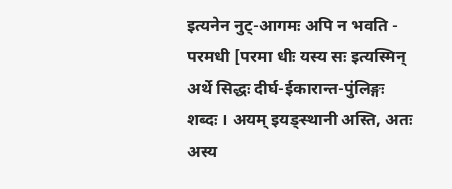इत्यनेन नुट्-आगमः अपि न भवति -
परमधी [परमा धीः यस्य सः इत्यस्मिन् अर्थे सिद्धः दीर्घ-ईकारान्त-पुंलिङ्गः शब्दः । अयम् इयङ्स्थानी अस्ति, अतः अस्य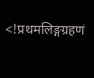<!प्रथमलिङ्गग्रहणं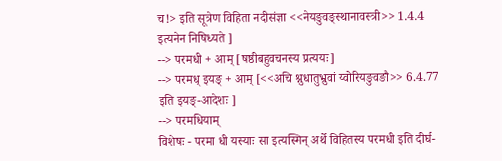च!> इति सूत्रेण विहिता नदीसंज्ञा <<नेयङुवङ्स्थानावस्त्री>> 1.4.4 इत्यनेन निषिध्यते ]
--> परमधी + आम् [षष्ठीबहुवचनस्य प्रत्ययः]
--> परमध् इयङ् + आम् [<<अचि श्नुधातुभ्रुवां य्वोरियङुवङौ>> 6.4.77 इति इयङ्-आदेशः ]
--> परमधियाम्
विशेषः - परमा धी यस्याः सा इत्यस्मिन् अर्थे विहितस्य परमधी इति दीर्घ-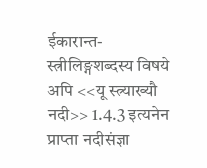ईकारान्त-स्त्रीलिङ्गशब्दस्य विषये अपि <<यू स्त्र्याख्यौ नदी>> 1.4.3 इत्यनेन प्राप्ता नदीसंज्ञा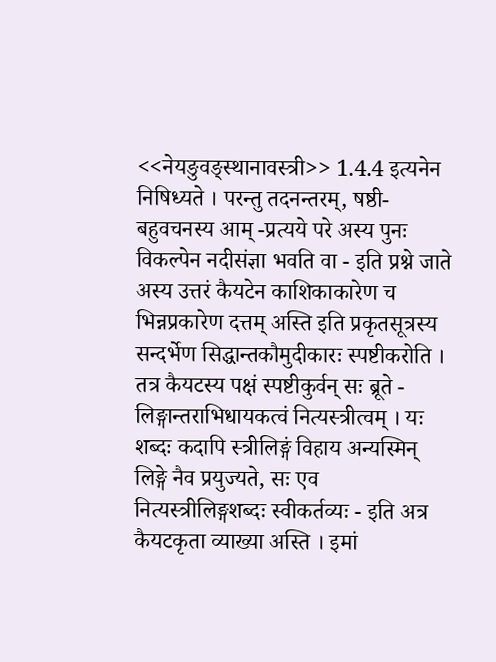<<नेयङुवङ्स्थानावस्त्री>> 1.4.4 इत्यनेन निषिध्यते । परन्तु तदनन्तरम्, षष्ठी-बहुवचनस्य आम् -प्रत्यये परे अस्य पुनः विकल्पेन नदीसंज्ञा भवति वा - इति प्रश्ने जाते अस्य उत्तरं कैयटेन काशिकाकारेण च भिन्नप्रकारेण दत्तम् अस्ति इति प्रकृतसूत्रस्य सन्दर्भेण सिद्धान्तकौमुदीकारः स्पष्टीकरोति । तत्र कैयटस्य पक्षं स्पष्टीकुर्वन् सः ब्रूते - लिङ्गान्तराभिधायकत्वं नित्यस्त्रीत्वम् । यः शब्दः कदापि स्त्रीलिङ्गं विहाय अन्यस्मिन् लिङ्गे नैव प्रयुज्यते, सः एव नित्यस्त्रीलिङ्गशब्दः स्वीकर्तव्यः - इति अत्र कैयटकृता व्याख्या अस्ति । इमां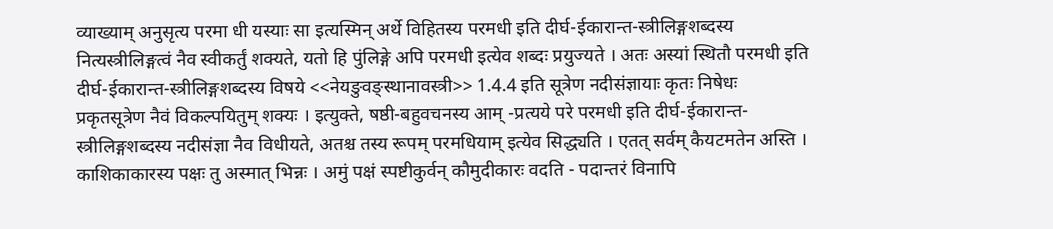व्याख्याम् अनुसृत्य परमा धी यस्याः सा इत्यस्मिन् अर्थे विहितस्य परमधी इति दीर्घ-ईकारान्त-स्त्रीलिङ्गशब्दस्य नित्यस्त्रीलिङ्गत्वं नैव स्वीकर्तुं शक्यते, यतो हि पुंलिङ्गे अपि परमधी इत्येव शब्दः प्रयुज्यते । अतः अस्यां स्थितौ परमधी इति दीर्घ-ईकारान्त-स्त्रीलिङ्गशब्दस्य विषये <<नेयङुवङ्स्थानावस्त्री>> 1.4.4 इति सूत्रेण नदीसंज्ञायाः कृतः निषेधः प्रकृतसूत्रेण नैवं विकल्पयितुम् शक्यः । इत्युक्ते, षष्ठी-बहुवचनस्य आम् -प्रत्यये परे परमधी इति दीर्घ-ईकारान्त-स्त्रीलिङ्गशब्दस्य नदीसंज्ञा नैव विधीयते, अतश्च तस्य रूपम् परमधियाम् इत्येव सिद्ध्यति । एतत् सर्वम् कैयटमतेन अस्ति । काशिकाकारस्य पक्षः तु अस्मात् भिन्नः । अमुं पक्षं स्पष्टीकुर्वन् कौमुदीकारः वदति - पदान्तरं विनापि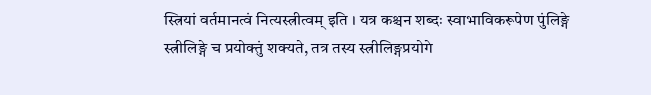स्त्रियां वर्तमानत्वं नित्यस्त्रीत्वम् इति । यत्र कश्चन शब्दः स्वाभाविकरूपेण पुंलिङ्गे स्त्रीलिङ्गे च प्रयोक्तुं शक्यते, तत्र तस्य स्त्रीलिङ्गप्रयोगे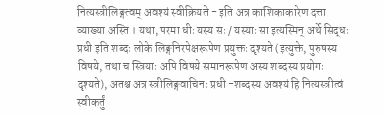नित्यस्त्रीलिङ्गत्वम् अवश्यं स्वीक्रियते - इति अत्र काशिकाकारेण दत्ता व्याख्या अस्ति । यथा, परमा धीः यस्य सः / यस्याः सा इत्यस्मिन् अर्थे सिद्धः प्रधी इति शब्दः लोके लिङ्गनिरपेक्षरूपेण प्रयुक्तः दृश्यते (इत्युक्ते, पुरुषस्य विषये, तथा च स्त्रियाः अपि विषये समानरूपेण अस्य शब्दस्य प्रयोगः दृश्यते), अतश्च अत्र स्त्रीलिङ्गवाचिनः प्रधी -शब्दस्य अवश्यं हि नित्यस्त्रीत्वं स्वीकर्तुं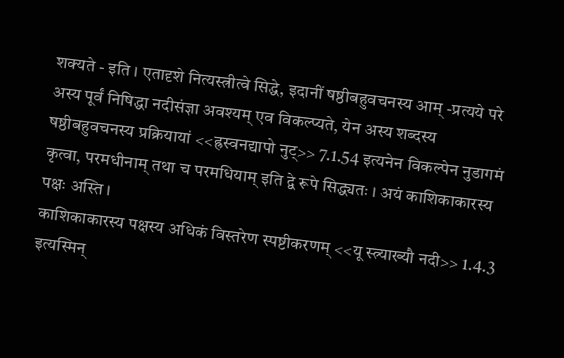शक्यते - इति । एतादृशे नित्यस्त्रीत्वे सिद्धे, इदानीं षष्ठीबहुवचनस्य आम् -प्रत्यये परे अस्य पूर्वं निषिद्धा नदीसंज्ञा अवश्यम् एव विकल्प्यते, येन अस्य शब्दस्य षष्ठीबहुवचनस्य प्रक्रियायां <<ह्रस्वनद्यापो नुट्>> 7.1.54 इत्यनेन विकल्पेन नुडागमं कृत्वा, परमधीनाम् तथा च परमधियाम् इति द्वे रूपे सिद्ध्यतः । अयं काशिकाकारस्य पक्षः अस्ति ।
काशिकाकारस्य पक्षस्य अधिकं विस्तरेण स्पष्टीकरणम् <<यू स्त्र्याख्यौ नदी>> 1.4.3 इत्यस्मिन्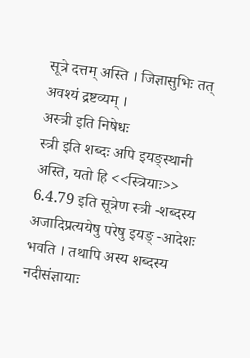सूत्रे दत्तम् अस्ति । जिज्ञासुभिः तत् अवश्यं द्रष्टव्यम् ।
अस्त्री इति निषेधः
स्त्री इति शब्दः अपि इयङ्स्थानी अस्ति, यतो हि <<स्त्रियाः>> 6.4.79 इति सूत्रेण स्त्री -शब्दस्य अजादिप्रत्ययेषु परेषु इयङ् -आदेशः भवति । तथापि अस्य शब्दस्य नदीसंज्ञायाः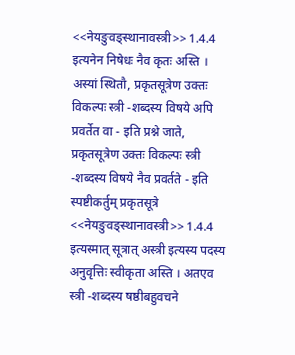<<नेयङुवङ्स्थानावस्त्री>> 1.4.4 इत्यनेन निषेधः नैव कृतः अस्ति । अस्यां स्थितौ, प्रकृतसूत्रेण उक्तः विकल्पः स्त्री -शब्दस्य विषये अपि प्रवर्तेत वा - इति प्रश्ने जाते, प्रकृतसूत्रेण उक्तः विकल्पः स्त्री -शब्दस्य विषये नैव प्रवर्तते - इति स्पष्टीकर्तुम् प्रकृतसूत्रे <<नेयङुवङ्स्थानावस्त्री>> 1.4.4 इत्यस्मात् सूत्रात् अस्त्री इत्यस्य पदस्य अनुवृत्तिः स्वीकृता अस्ति । अतएव स्त्री -शब्दस्य षष्ठीबहुवचने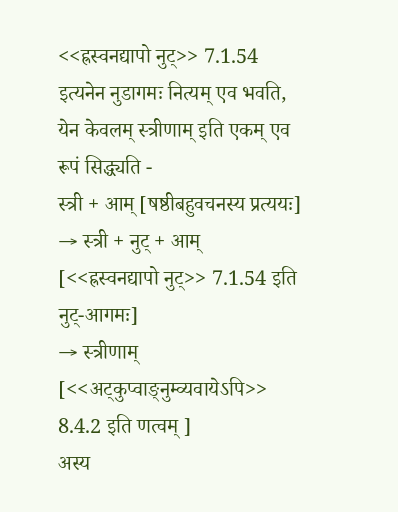<<ह्रस्वनद्यापो नुट्>> 7.1.54 इत्यनेन नुडागमः नित्यम् एव भवति, येन केवलम् स्त्रीणाम् इति एकम् एव रूपं सिद्ध्यति -
स्त्री + आम् [षष्ठीबहुवचनस्य प्रत्ययः]
→ स्त्री + नुट् + आम् [<<ह्रस्वनद्यापो नुट्>> 7.1.54 इति नुट्-आगमः]
→ स्त्रीणाम् [<<अट्कुप्वाङ्नुम्व्यवायेऽपि>> 8.4.2 इति णत्वम् ]
अस्य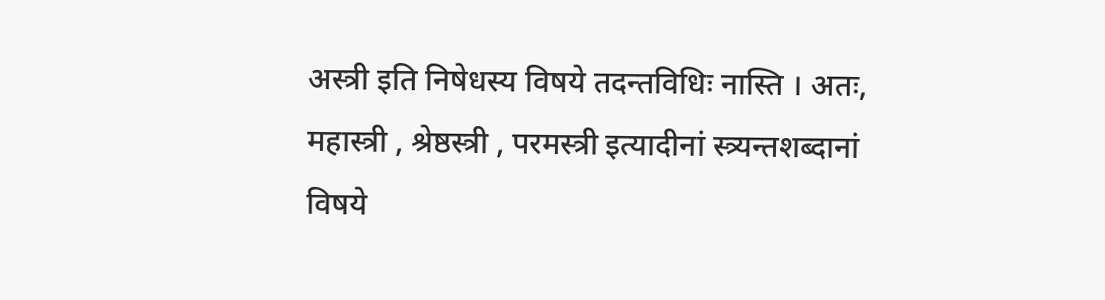अस्त्री इति निषेधस्य विषये तदन्तविधिः नास्ति । अतः, महास्त्री , श्रेष्ठस्त्री , परमस्त्री इत्यादीनां स्त्र्यन्तशब्दानां विषये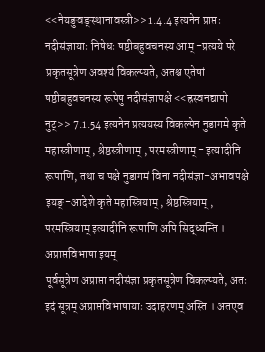<<नेयङुवङ्स्थानावस्त्री>> 1.4.4 इत्यनेन प्राप्तः नदीसंज्ञायाः निषेधः षष्ठीबहुवचनस्य आम् -प्रत्यये परे प्रकृतसूत्रेण अवश्यं विकल्प्यते, अतश्च एतेषां षष्ठीबहुवचनस्य रूपेषु नदीसंज्ञापक्षे <<ह्रस्वनद्यापो नुट्>> 7.1.54 इत्यनेन प्रत्ययस्य विकल्पेन नुडागमे कृते महास्त्रीणाम् , श्रेष्ठस्त्रीणाम् , परमस्त्रीणाम् - इत्यादीनि रूपाणि, तथा च पक्षे नुडागमं विना नदीसंज्ञा-अभावपक्षे इयङ्-आदेशे कृते महास्त्रियाम् , श्रेष्ठस्त्रियाम् , परमस्त्रियाम् इत्यादीनि रूपाणि अपि सिद्ध्यन्ति ।
अप्राप्तविभाषा इयम्
पूर्वसूत्रेण अप्राप्ता नदीसंज्ञा प्रकृतसूत्रेण विकल्प्यते, अतः इदं सूत्रम् अप्राप्तविभाषायाः उदाहरणम् अस्ति । अतएव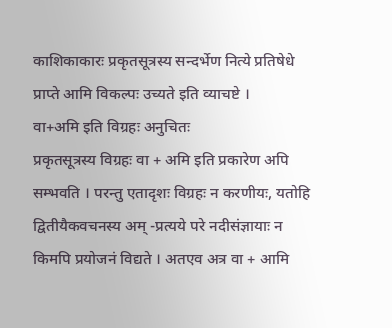काशिकाकारः प्रकृतसूत्रस्य सन्दर्भेण नित्ये प्रतिषेधे प्राप्ते आमि विकल्पः उच्यते इति व्याचष्टे ।
वा+अमि इति विग्रहः अनुचितः
प्रकृतसूत्रस्य विग्रहः वा + अमि इति प्रकारेण अपि सम्भवति । परन्तु एतादृशः विग्रहः न करणीयः, यतोहि द्वितीयैकवचनस्य अम् -प्रत्यये परे नदीसंज्ञायाः न किमपि प्रयोजनं विद्यते । अतएव अत्र वा + आमि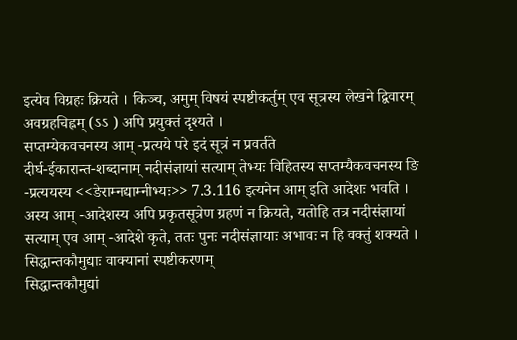इत्येव विग्रहः क्रियते । किञ्च, अमुम् विषयं स्पष्टीकर्तुम् एव सूत्रस्य लेखने द्विवारम् अवग्रहचिह्नम् (ऽऽ ) अपि प्रयुक्तं दृश्यते ।
सप्तम्येकवचनस्य आम् -प्रत्यये परे इदं सूत्रं न प्रवर्तते
दीर्घ-ईकारान्त-शब्दानाम् नदीसंज्ञायां सत्याम् तेभ्यः विहितस्य सप्तम्यैकवचनस्य ङि -प्रत्ययस्य <<ङेराम्नद्याम्नीभ्यः>> 7.3.116 इत्यनेन आम् इति आदेशः भवति । अस्य आम् -आदेशस्य अपि प्रकृतसूत्रेण ग्रहणं न क्रियते, यतोहि तत्र नदीसंज्ञायां सत्याम् एव आम् -आदेशे कृते, ततः पुनः नदीसंज्ञायाः अभावः न हि वक्तुं शक्यते ।
सिद्धान्तकौमुद्याः वाक्यानां स्पष्टीकरणम्
सिद्धान्तकौमुद्यां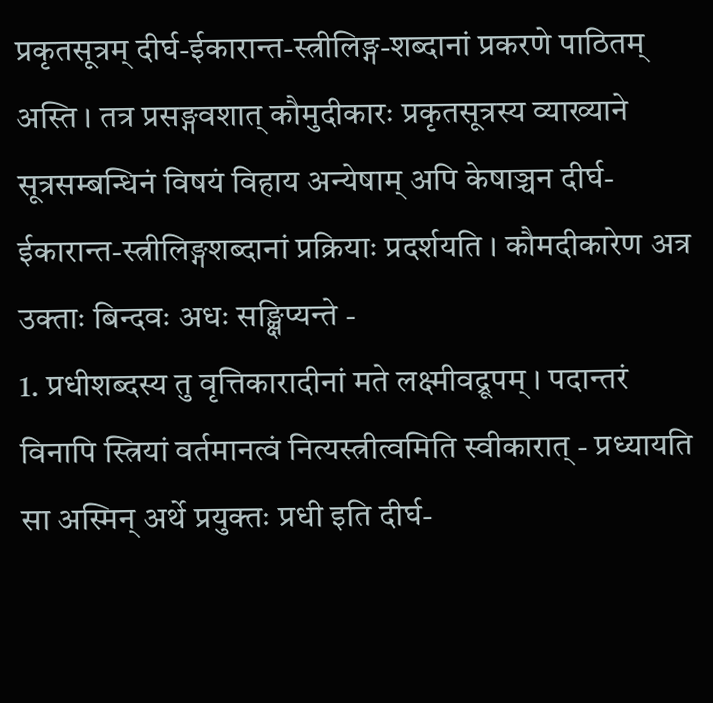प्रकृतसूत्रम् दीर्घ-ईकारान्त-स्त्रीलिङ्ग-शब्दानां प्रकरणे पाठितम् अस्ति । तत्र प्रसङ्गवशात् कौमुदीकारः प्रकृतसूत्रस्य व्याख्याने सूत्रसम्बन्धिनं विषयं विहाय अन्येषाम् अपि केषाञ्चन दीर्घ-ईकारान्त-स्त्रीलिङ्गशब्दानां प्रक्रियाः प्रदर्शयति । कौमदीकारेण अत्र उक्ताः बिन्दवः अधः सङ्क्षिप्यन्ते -
1. प्रधीशब्दस्य तु वृत्तिकारादीनां मते लक्ष्मीवद्रूपम् । पदान्तरं विनापि स्त्रियां वर्तमानत्वं नित्यस्त्रीत्वमिति स्वीकारात् - प्रध्यायति सा अस्मिन् अर्थे प्रयुक्तः प्रधी इति दीर्घ-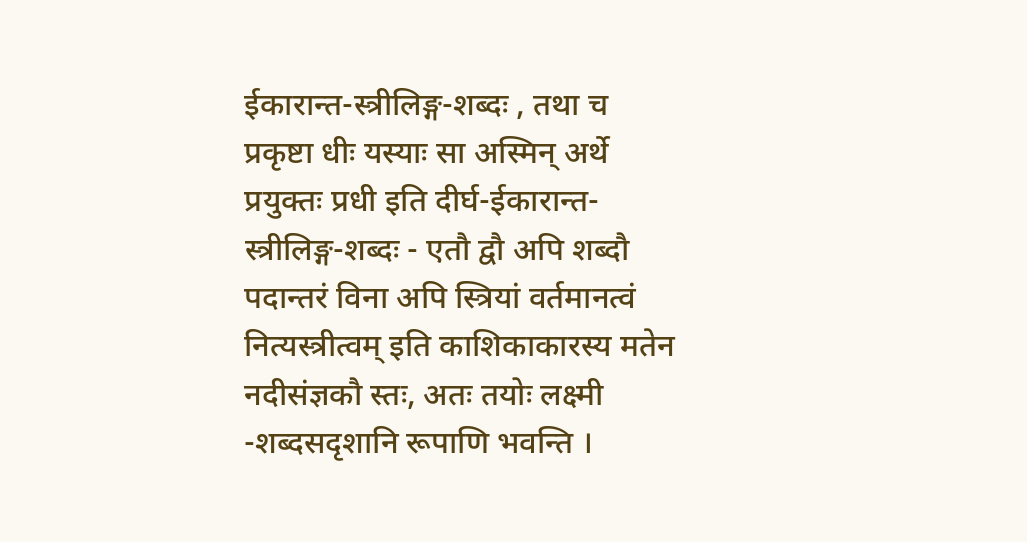ईकारान्त-स्त्रीलिङ्ग-शब्दः , तथा च प्रकृष्टा धीः यस्याः सा अस्मिन् अर्थे प्रयुक्तः प्रधी इति दीर्घ-ईकारान्त-स्त्रीलिङ्ग-शब्दः - एतौ द्वौ अपि शब्दौ पदान्तरं विना अपि स्त्रियां वर्तमानत्वं नित्यस्त्रीत्वम् इति काशिकाकारस्य मतेन नदीसंज्ञकौ स्तः, अतः तयोः लक्ष्मी -शब्दसदृशानि रूपाणि भवन्ति ।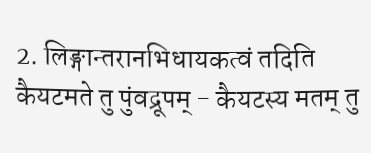2. लिङ्गान्तरानभिधायकत्वं तदिति कैयटमते तु पुंवद्रूपम् - कैयटस्य मतम् तु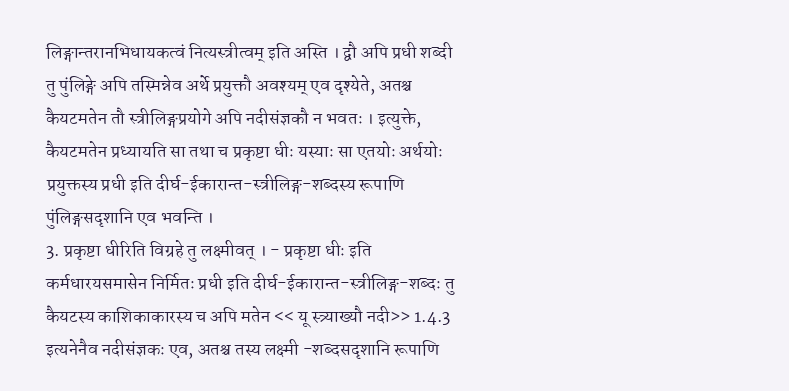लिङ्गान्तरानभिधायकत्वं नित्यस्त्रीत्वम् इति अस्ति । द्वौ अपि प्रधी शब्दी तु पुंलिङ्गे अपि तस्मिन्नेव अर्थे प्रयुक्तौ अवश्यम् एव दृश्येते, अतश्च कैयटमतेन तौ स्त्रीलिङ्गप्रयोगे अपि नदीसंज्ञकौ न भवतः । इत्युक्ते, कैयटमतेन प्रध्यायति सा तथा च प्रकृष्टा धीः यस्याः सा एतयोः अर्थयोः प्रयुक्तस्य प्रधी इति दीर्घ-ईकारान्त-स्त्रीलिङ्ग-शब्दस्य रूपाणि पुंलिङ्गसदृशानि एव भवन्ति ।
3. प्रकृष्टा धीरिति विग्रहे तु लक्ष्मीवत् । - प्रकृष्टा धीः इति कर्मधारयसमासेन निर्मितः प्रधी इति दीर्घ-ईकारान्त-स्त्रीलिङ्ग-शब्दः तु कैयटस्य काशिकाकारस्य च अपि मतेन << यू स्त्र्याख्यौ नदी>> 1.4.3 इत्यनेनैव नदीसंज्ञकः एव, अतश्च तस्य लक्ष्मी -शब्दसदृशानि रूपाणि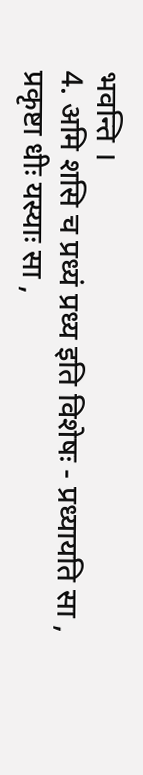भवन्ति ।
4. अमि शसि च प्रध्यं प्रध्य इति विशेषः - प्रध्यायति सा , प्रकृष्टा धीः यस्याः सा ,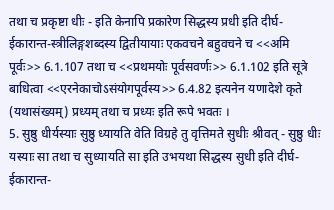तथा च प्रकृष्टा धीः - इति केनापि प्रकारेण सिद्धस्य प्रधी इति दीर्घ-ईकारान्त-स्त्रीलिङ्गशब्दस्य द्वितीयायाः एकवचने बहुवचने च <<अमि पूर्वः>> 6.1.107 तथा च <<प्रथमयोः पूर्वसवर्णः>> 6.1.102 इति सूत्रे बाधित्वा <<एरनेकाचोऽसंयोगपूर्वस्य>> 6.4.82 इत्यनेन यणादेशे कृते (यथासंख्यम्) प्रध्यम् तथा च प्रध्यः इति रूपे भवतः ।
5. सुष्ठु धीर्यस्याः सुष्ठु ध्यायति वेति विग्रहे तु वृत्तिमते सुधीः श्रीवत् - सुष्ठु धीः यस्याः सा तथा च सुध्यायति सा इति उभयथा सिद्धस्य सुधी इति दीर्घ-ईकारान्त-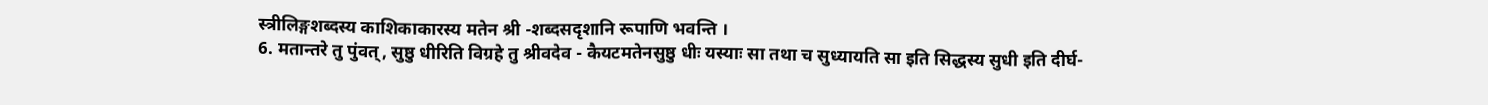स्त्रीलिङ्गशब्दस्य काशिकाकारस्य मतेन श्री -शब्दसदृशानि रूपाणि भवन्ति ।
6. मतान्तरे तु पुंवत्, सुष्ठु धीरिति विग्रहे तु श्रीवदेव - कैयटमतेनसुष्ठु धीः यस्याः सा तथा च सुध्यायति सा इति सिद्धस्य सुधी इति दीर्घ-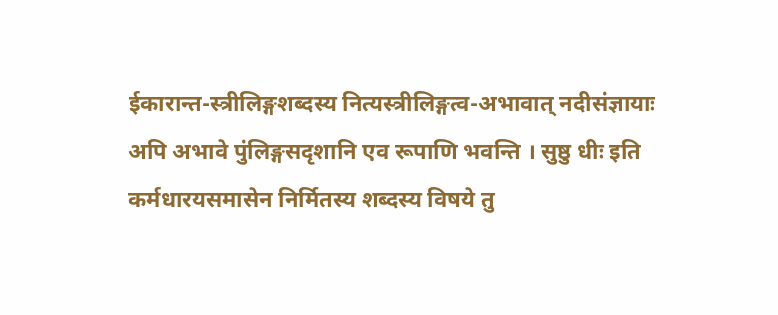ईकारान्त-स्त्रीलिङ्गशब्दस्य नित्यस्त्रीलिङ्गत्व-अभावात् नदीसंज्ञायाः अपि अभावे पुंलिङ्गसदृशानि एव रूपाणि भवन्ति । सुष्ठु धीः इति कर्मधारयसमासेन निर्मितस्य शब्दस्य विषये तु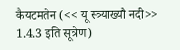कैयटमतेन (<< यू स्त्र्याख्यौ नदी>> 1.4.3 इति सूत्रेण)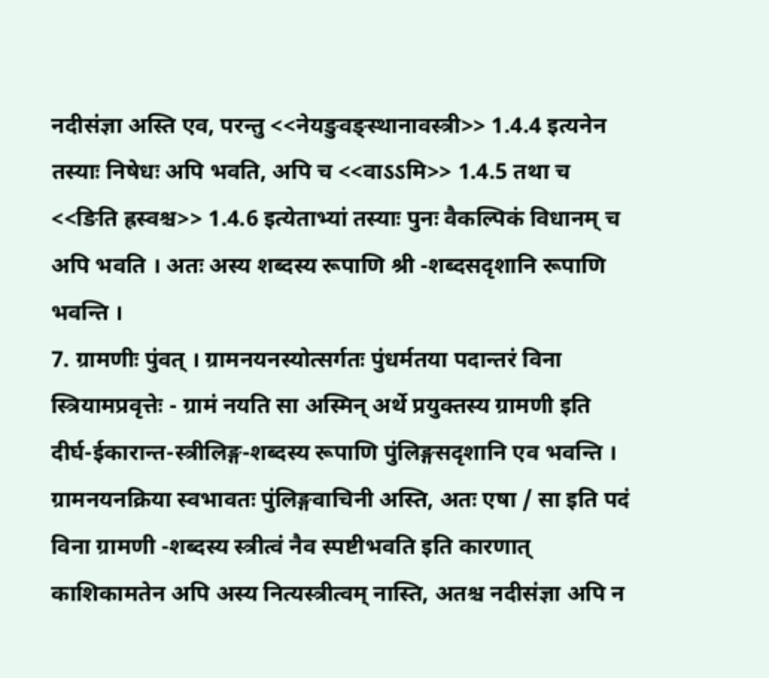नदीसंज्ञा अस्ति एव, परन्तु <<नेयङुवङ्स्थानावस्त्री>> 1.4.4 इत्यनेन तस्याः निषेधः अपि भवति, अपि च <<वाऽऽमि>> 1.4.5 तथा च <<ङिति ह्रस्वश्च>> 1.4.6 इत्येताभ्यां तस्याः पुनः वैकल्पिकं विधानम् च अपि भवति । अतः अस्य शब्दस्य रूपाणि श्री -शब्दसदृशानि रूपाणि भवन्ति ।
7. ग्रामणीः पुंवत् । ग्रामनयनस्योत्सर्गतः पुंधर्मतया पदान्तरं विना स्त्रियामप्रवृत्तेः - ग्रामं नयति सा अस्मिन् अर्थे प्रयुक्तस्य ग्रामणी इति दीर्घ-ईकारान्त-स्त्रीलिङ्ग-शब्दस्य रूपाणि पुंलिङ्गसदृशानि एव भवन्ति । ग्रामनयनक्रिया स्वभावतः पुंलिङ्गवाचिनी अस्ति, अतः एषा / सा इति पदं विना ग्रामणी -शब्दस्य स्त्रीत्वं नैव स्पष्टीभवति इति कारणात् काशिकामतेन अपि अस्य नित्यस्त्रीत्वम् नास्ति, अतश्च नदीसंज्ञा अपि न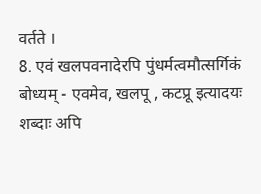वर्तते ।
8. एवं खलपवनादेरपि पुंधर्मत्वमौत्सर्गिकं बोध्यम् - एवमेव, खलपू , कटप्रू इत्यादयः शब्दाः अपि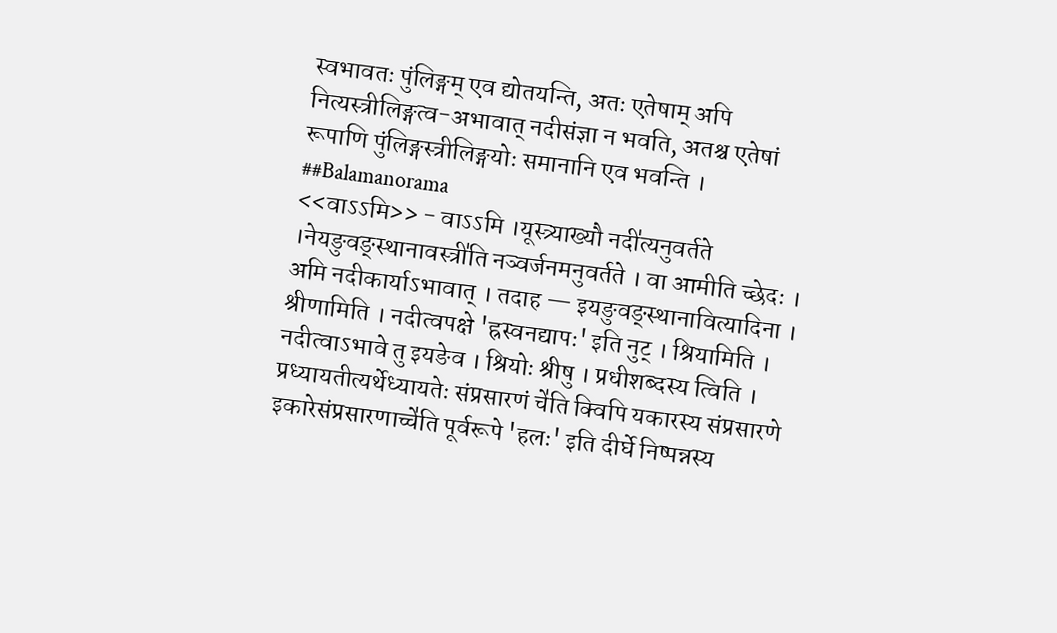स्वभावतः पुंलिङ्गम् एव द्योतयन्ति, अतः एतेषाम् अपि नित्यस्त्रीलिङ्गत्व-अभावात् नदीसंज्ञा न भवति, अतश्च एतेषां रूपाणि पुंलिङ्गस्त्रीलिङ्गयोः समानानि एव भवन्ति ।
##Balamanorama
<<वाऽऽमि>> - वाऽऽमि ।यूस्त्र्याख्यौ नदी॑त्यनुवर्तते ।नेयङुवङ्स्थानावस्त्री॑ति नञ्वर्जनमनुवर्तते । वा आमीति च्छेदः । अमि नदीकार्याऽभावात् । तदाह — इयङुवङ्स्थानावित्यादिना । श्रीणामिति । नदीत्वपक्षे 'ह्रस्वनद्यापः' इति नुट् । श्रियामिति । नदीत्वाऽभावे तु इयङेव । श्रियोः श्रीषु । प्रधीशब्दस्य त्विति । प्रध्यायतीत्यर्थेध्यायतेः संप्रसारणं चे॑ति क्विपि यकारस्य संप्रसारणे इकारेसंप्रसारणाच्चे॑ति पूर्वरूपे 'हलः' इति दीर्घे निष्पन्नस्य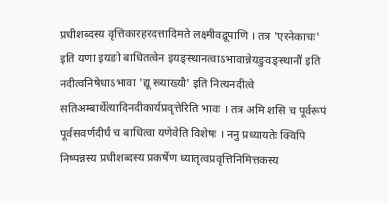प्रधीशब्दस्य वृत्तिकारहरदत्तादिमते लक्ष्मीवद्रूपाणि । तत्र 'एरनेकाचः' इति यणा इयङो बाधितत्वेन इयङ्स्थानत्वाऽभावान्नेयङुवङ्स्थानौ॑ इति नदीत्वनिषेधाऽभावा 'द्यू स्त्र्याख्यौ' इति नित्यनदीत्वे सतिअम्बार्थे॑त्यादिनदीकार्यप्रवृत्तेरिति भावः । तत्र अमि शसि च पूर्वरूपं पूर्वसवर्णदीर्घं च बाधित्वा यणेवेति विशेषः । ननु प्रध्यायतेः क्विपि निष्पन्नस्य प्रधीशब्दस्य प्रकर्षेण ध्यातृत्वप्रवृत्तिनिमित्तकस्य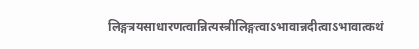लिङ्गत्रयसाधारणत्वान्नित्यस्त्रीलिङ्गत्वाऽभावान्नदीत्वाऽभावात्कथं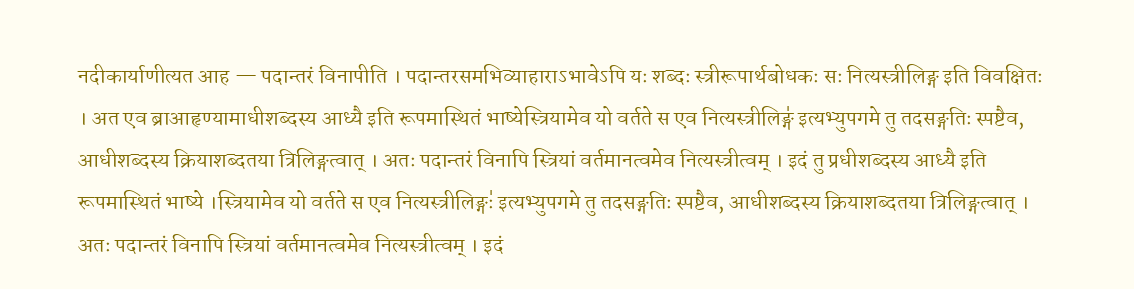नदीकार्याणीत्यत आह — पदान्तरं विनापीति । पदान्तरसमभिव्याहाराऽभावेऽपि यः शब्दः स्त्रीरूपार्थबोधकः सः नित्यस्त्रीलिङ्ग इति विवक्षितः । अत एव ब्राआहृण्यामाधीशब्दस्य आध्यै इति रूपमास्थितं भाष्येस्त्रियामेव यो वर्तते स एव नित्यस्त्रीलिङ्ग॑ इत्यभ्युपगमे तु तदसङ्गतिः स्पष्टैव, आधीशब्दस्य क्रियाशब्दतया त्रिलिङ्गत्वात् । अतः पदान्तरं विनापि स्त्रियां वर्तमानत्वमेव नित्यस्त्रीत्वम् । इदं तु प्रधीशब्दस्य आध्यै इति रूपमास्थितं भाष्ये ।स्त्रियामेव यो वर्तते स एव नित्यस्त्रीलिङ्गः॑ इत्यभ्युपगमे तु तदसङ्गतिः स्पष्टैव, आधीशब्दस्य क्रियाशब्दतया त्रिलिङ्गत्वात् । अतः पदान्तरं विनापि स्त्रियां वर्तमानत्वमेव नित्यस्त्रीत्वम् । इदं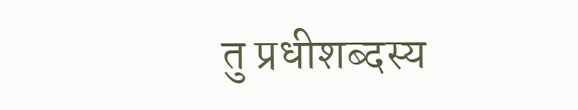तु प्रधीशब्दस्य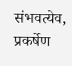संभवत्येव, प्रकर्षेण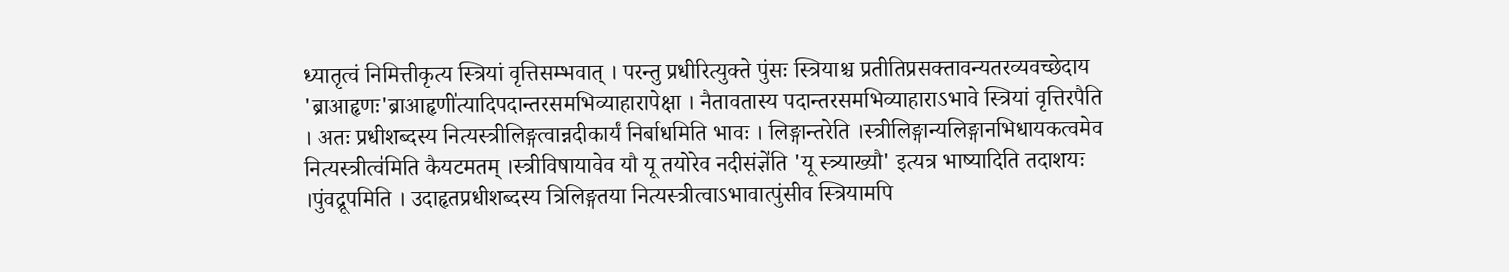ध्यातृत्वं निमित्तीकृत्य स्त्रियां वृत्तिसम्भवात् । परन्तु प्रधीरित्युक्ते पुंसः स्त्रियाश्च प्रतीतिप्रसक्तावन्यतरव्यवच्छेदाय 'ब्राआहृणः'ब्राआहृणी॑त्यादिपदान्तरसमभिव्याहारापेक्षा । नैतावतास्य पदान्तरसमभिव्याहाराऽभावे स्त्रियां वृत्तिरपैति । अतः प्रधीशब्दस्य नित्यस्त्रीलिङ्गत्वान्नदीकार्यं निर्बाधमिति भावः । लिङ्गान्तरेति ।स्त्रीलिङ्गान्यलिङ्गानभिधायकत्वमेव नित्यस्त्रीत्व॑मिति कैयटमतम् ।स्त्रीविषायावेव यौ यू तयोरेव नदीसंज्ञे॑ति 'यू स्त्र्याख्यौ' इत्यत्र भाष्यादिति तदाशयः ।पुंवद्रूपमिति । उदाहृतप्रधीशब्दस्य त्रिलिङ्गतया नित्यस्त्रीत्वाऽभावात्पुंसीव स्त्रियामपि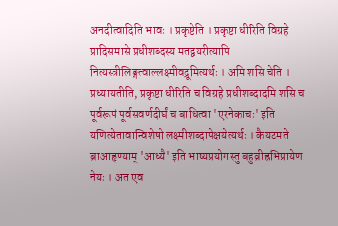अनदीत्वादिति भावः । प्रकृष्टेति । प्रकृष्टा धीरिति विग्रहे प्रादिसमासे प्रधीशब्दस्य मतद्वयरीत्यापि नित्यस्त्रीलिङ्गत्वाल्लक्ष्मीवद्रूमित्यर्थः । अमि शसि चेति । प्रध्यायतीति, प्रकृष्टा धीरिति च विग्रहे प्रधीशब्दादमि शसि च पूर्वरूपं पूर्वसवर्णदीर्घं च बाधित्वा 'एरनेकाचः' इति यणित्येतावान्विशेषो लक्ष्मीशब्दापेक्षयेत्यर्थः । कैयटमते ब्राआहृण्याम् 'आध्यै' इति भाष्यप्रयोगस्तु बहुव्रीह्रभिप्रायेण नेयः । अत एव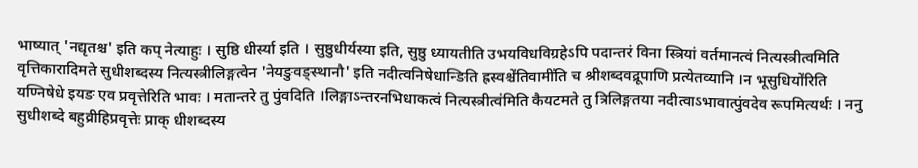भाष्यात् 'नद्यृतश्च' इति कप् नेत्याहुः । सुष्ठि धीर्स्या इति । सुष्ठुधीर्यस्या इति, सुष्ठु ध्यायतीति उभयविधविग्रहेऽपि पदान्तरं विना स्त्रियां वर्तमानत्वं नित्यस्त्रीत्वमिति वृत्तिकारादिमते सुधीशब्दस्य नित्यस्त्रीलिङ्गत्वेन 'नेयङुवङ्स्थानौ' इति नदीत्वनिषेधान्ङिति ह्रस्वश्चे॑तिवामी॑ति च श्रीशब्दवद्रूपाणि प्रत्येतव्यानि ।न भूसुधियो॑रिति यण्निषेधे इयङ एव प्रवृत्तेरिति भावः । मतान्तरे तु पुंवदिति ।लिङ्गाऽन्तरनभिधाकत्वं नित्यस्त्रीत्व॑मिति कैयटमते तु त्रिलिङ्गतया नदीत्वाऽभावात्पुंवदेव रूपमित्यर्थः । ननु सुधीशब्दे बहुव्रीहिप्रवृत्तेः प्राक् धीशब्दस्य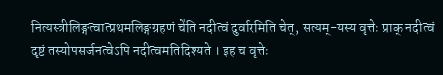नित्यस्त्रीलिङ्गत्वात्प्रथमलिङ्गग्रहणं चे॑ति नदीत्वं दुर्वारमिति चेत्, सत्यम्-यस्य वृत्तेः प्राक् नदीत्वं दृष्टं तस्योपसर्जनत्वेऽपि नदीत्वमतिदिश्यते । इह च वृत्तेः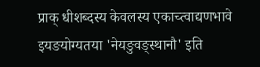प्राक् धीशब्दस्य केवलस्य एकाच्त्वाद्यणभावे इयङयोग्यतया 'नेयङुवङ्स्थानौ' इति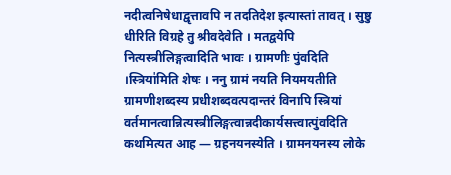नदीत्वनिषेधाद्वृत्तावपि न तदतिदेश इत्यास्तां तावत् । सुष्ठु धीरिति विग्रहे तु श्रीवदेवेति । मतद्वयेपि नित्यस्त्रीलिङ्गत्वादिति भावः । ग्रामणीः पुंवदिति ।स्त्रिया॑मिति शेषः । ननु ग्रामं नयति नियमयतीति ग्रामणीशब्दस्य प्रधीशब्दवत्पदान्तरं विनापि स्त्रियां वर्तमानत्वान्नित्यस्त्रीलिङ्गत्वान्नदीकार्यसत्त्वात्पुंवदिति कथमित्यत आह — ग्रहनयनस्येति । ग्रामनयनस्य लोके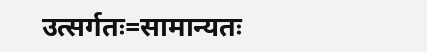उत्सर्गतः=सामान्यतः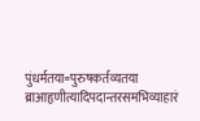पुंधर्मतया=पुरुषकर्तव्यतया ब्राआहृणीत्यादिपदान्तरसमभिव्याहारं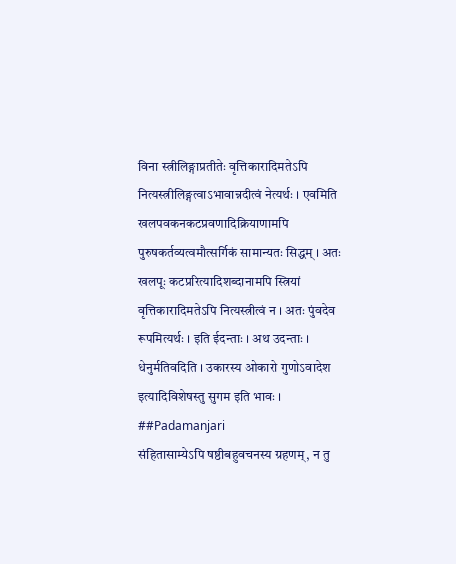विना स्त्रीलिङ्गाप्रतीतेः वृत्तिकारादिमतेऽपि नित्यस्त्रीलिङ्गत्वाऽभावान्नदीत्वं नेत्यर्थः । एवमिति खलपवकनकटप्रवणादिक्रियाणामपि पुरुषकर्तव्यत्वमौत्सर्गिकं सामान्यतः सिद्धम् । अतः खलपूः कटप्ररित्यादिशब्दानामपि स्त्रियां वृत्तिकारादिमतेऽपि नित्यस्त्रीत्वं न । अतः पुंवदेव रूपमित्यर्थः । इति ईदन्ताः । अथ उदन्ताः । धेनुर्मतिवदिति । उकारस्य ओकारो गुणोऽवादेश इत्यादिविशेषस्तु सुगम इति भावः ।
##Padamanjari
संहितासाम्येऽपि षष्ठीबहुवचनस्य ग्रहणम्, न तु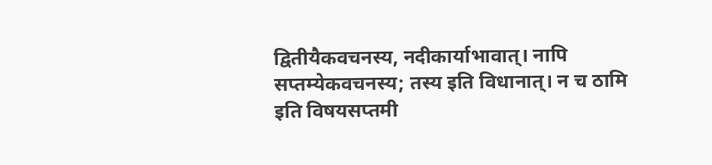द्वितीयैकवचनस्य, नदीकार्याभावात्। नापि सप्तम्येकवचनस्य; तस्य इति विधानात्। न च ठामि इति विषयसप्तमी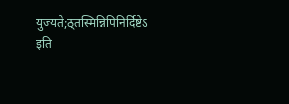युज्यते;ठ्तस्मिन्निपिनिर्दिष्टेऽ इति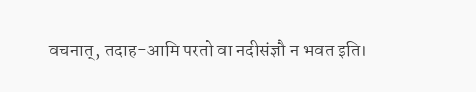वचनात्, तदाह-आमि परतो वा नदीसंज्ञौ न भवत इति।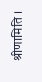श्रीणामिति ।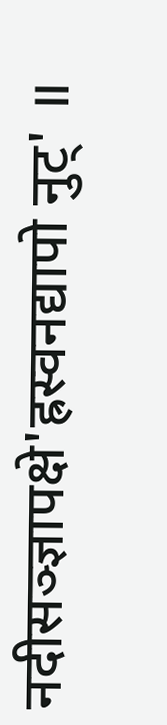नदीसञ्ज्ञापक्षे'ह्रस्वनद्यापो नुट्' ॥